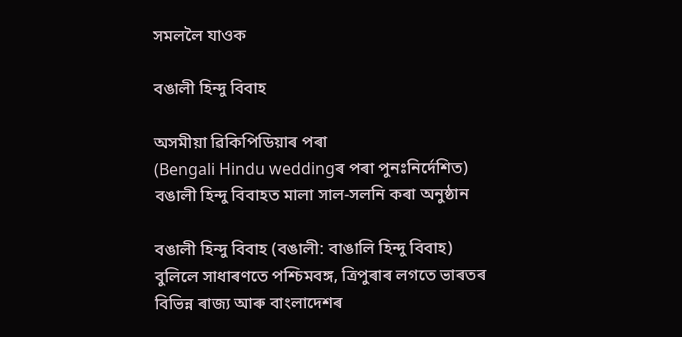সমললৈ যাওক

বঙালী হিন্দু বিবাহ

অসমীয়া ৱিকিপিডিয়াৰ পৰা
(Bengali Hindu weddingৰ পৰা পুনঃনিৰ্দেশিত)
বঙালী হিন্দু বিবাহত মালা সাল-সলনি কৰা অনুষ্ঠান

বঙালী হিন্দু বিবাহ (বঙালী: বাঙালি হিন্দু বিবাহ) বুলিলে‍ সাধাৰণতে পশ্চিমবঙ্গ, ত্ৰিপুৰাৰ লগতে‍ ভাৰতৰ বিভিন্ন ৰাজ্য আৰু বাংলাদেশৰ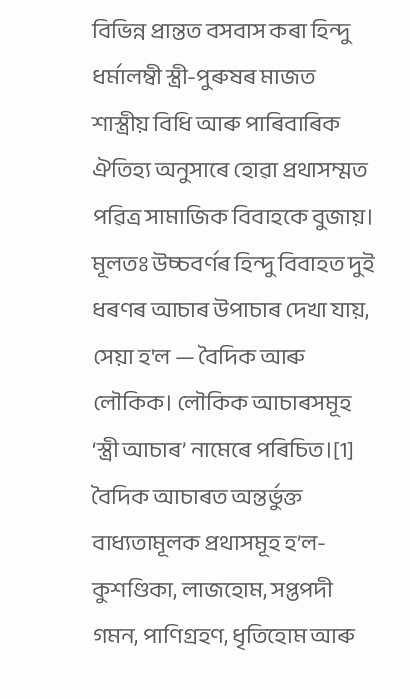বিভিন্ন প্ৰান্তত বসবাস কৰা হিন্দু ধৰ্মালম্বী স্ত্ৰী-পুৰুষৰ মাজত শাস্ত্ৰীয় বিধি আৰু পাৰিবাৰিক ঐতিহ্য অনুসাৰে হোৱা প্ৰথাসম্মত পৱিত্ৰ সামাজিক বিবাহক‍ে বুজায়। মূলতঃ উচ্চবৰ্ণৰ হিন্দু বিবাহত দুই ধৰণৰ আচাৰ উপাচাৰ দেখা যায়, সেয়া হ'ল — বৈদিক আৰু লৌকিক। লৌকিক আচাৰসমূহ ‘স্ত্ৰী আচাৰ’ নামেৰে পৰিচিত।[1] বৈদিক আচাৰত অন্তৰ্ভুক্ত বাধ্যতামূলক প্ৰথাসমূহ হ’ল- কুশণ্ডিকা, লাজহোম, সপ্তপদী গমন, পাণিগ্ৰহণ, ধৃতিহোম আৰু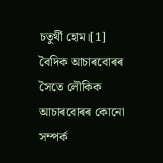চতুৰ্থী হোম।[1] বৈদিক আচাৰবোৰৰ সৈতে লৌকিক আচাৰবোৰৰ কোনো সম্পৰ্ক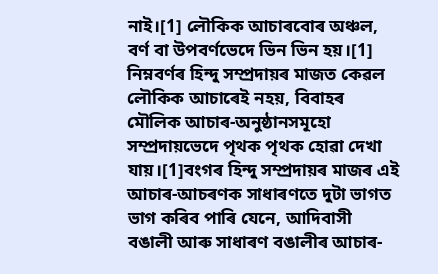নাই।[1] লৌকিক আচাৰবোৰ অঞ্চল, বৰ্ণ বা উপবৰ্ণভেদে ভিন ভিন হয়।[1] নিম্নবৰ্ণৰ হিন্দু সম্প্ৰদায়ৰ মাজত কেৱল লৌকিক আচাৰেই নহয়, বিবাহৰ মৌলিক আচাৰ-অনুষ্ঠানসমূহো সম্প্ৰদায়ভেদে পৃথক পৃথক হোৱা দেখা যায়।[1]বংগৰ হিন্দু সম্প্ৰদায়ৰ মাজৰ এই আচাৰ-আচৰণক সাধাৰণতে দুটা ভাগত ভাগ কৰিব পাৰি যেনে, আদিবাসী বঙালী আৰু সাধাৰণ বঙালীৰ আচাৰ-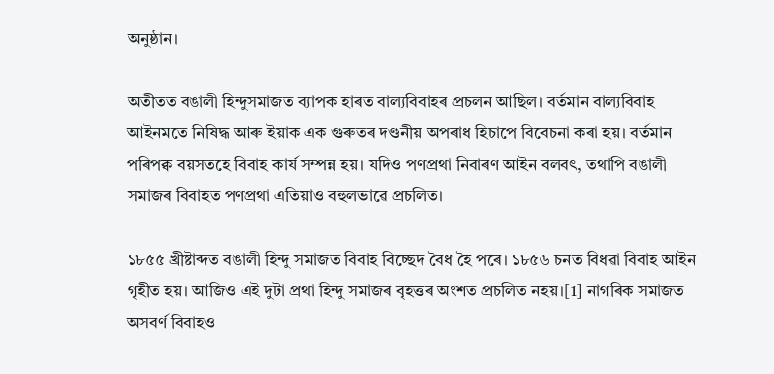অনুষ্ঠান।

অতীতত বঙালী হিন্দুসমাজত ব্যাপক হাৰত বাল্যবিবাহৰ প্ৰচলন আছিল। বৰ্তমান বাল্যবিবাহ আইনমতে‍ নিষিদ্ধ আৰু ইয়াক এক গুৰুতৰ দণ্ডনীয় অপৰাধ হিচাপে বিবেচনা কৰা হয়। বৰ্তমান পৰিপক্ব বয়সতহে‍ বিবাহ কাৰ্য সম্পন্ন হয়। যদিও পণপ্ৰথা নিবাৰণ আইন বলবৎ, তথাপি‍ বঙালী সমাজৰ বিবাহত পণপ্ৰথা এতিয়াও বহুলভাৱে‍ প্ৰচলিত।

১৮৫৫ খ্ৰীষ্টাব্দত বঙালী হিন্দু সমাজত বিবাহ বিচ্ছেদ বৈধ হৈ পৰে। ১৮৫৬ চনত বিধৱা বিবাহ আইন গৃহীত হয়। আজিও এই দুটা প্ৰথা হিন্দু সমাজৰ বৃহত্তৰ অংশত প্ৰচলিত নহয়।[1] নাগৰিক সমাজত অসবৰ্ণ বিবাহও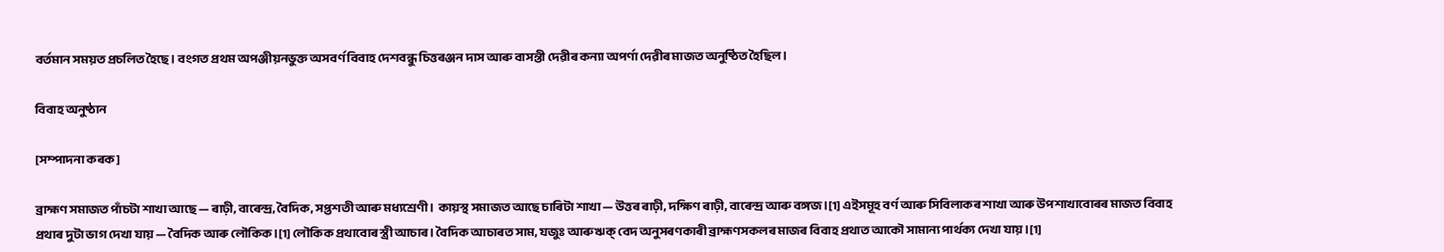বৰ্তমান সময়ত প্ৰচলিত হৈছে। বংগত প্ৰথম অপঞ্জীয়নভুক্ত অসবৰ্ণ বিবাহ দেশবন্ধু চিত্তৰঞ্জন দাস আৰু বাসন্তী দেৱীৰ কন্যা অপৰ্ণা দেৱীৰ মাজত অনুষ্ঠিত হৈছিল।

বিবাহ অনুষ্ঠান

[সম্পাদনা কৰক]

ব্ৰাহ্মণ সমাজত পাঁচটা শাখা আছে‍ — ৰাঢ়ী, বাৰেন্দ্ৰ, বৈদিক, সপ্তশতী আৰু মধ্যশ্ৰেণী। ‌ কায়স্থ সমাজত আছে‍ চাৰিটা শাখা — উত্তৰ ৰাঢ়ী, দক্ষিণ ৰাঢ়ী, বাৰেন্দ্ৰ আৰু বঙ্গজ।[1] এইসমূহ বৰ্ণ আৰু সিবিলাকৰ শাখা আৰু উপশাখাবোৰৰ মাজত বিবাহ প্ৰথাৰ দুটা ভাগ দেখা যায় — বৈদিক আৰু লৌকিক।[1] লৌকিক প্ৰথাবোৰ স্ত্ৰী আচাৰ। বৈদিক আচাৰত সাম, যজুঃ আৰু ঋক্ বেদ অনুসৰণকাৰী ব্ৰাহ্মণসকলৰ মাজৰ বিবাহ প্ৰথাত আকৌ সামান্য পাৰ্থক্য দেখা যায়।[1]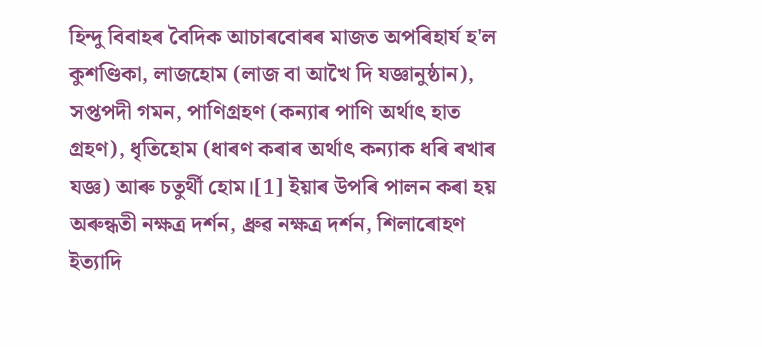হিন্দু বিবাহৰ বৈদিক আচাৰবোৰৰ মাজত অপৰিহাৰ্য হ'ল কুশণ্ডিকা, লাজহোম (লাজ বা আখৈ‍ দি যজ্ঞানুষ্ঠান), সপ্তপদী গমন, পাণিগ্ৰহণ (কন্যাৰ পাণি অৰ্থাৎ হাত গ্ৰহণ), ধৃতিহোম (ধাৰণ কৰাৰ অৰ্থাৎ কন্যাক ধৰি ৰখাৰ যজ্ঞ) আৰু চতুৰ্থী হোম।[1] ইয়াৰ উপৰি পালন কৰা হয় অৰুন্ধতী নক্ষত্ৰ দৰ্শন, ধ্ৰুৱ নক্ষত্ৰ দৰ্শন, শিলাৰোহণ ইত্যাদি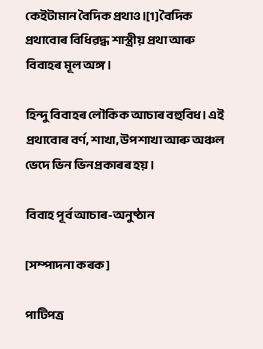কেইটামান বৈদিক প্ৰথাও।[1] বৈদিক প্ৰথাবোৰ বিধিৱদ্ধ শাস্ত্ৰীয় প্ৰথা আৰু বিবাহৰ মূল অঙ্গ।

হিন্দু বিবাহৰ লৌকিক আচাৰ বহুবিধ। এই প্ৰথাবোৰ বৰ্ণ, শাখা, উপশাখা আৰু অঞ্চল ভেদে ভিন ভিনপ্ৰকাৰৰ হয়।

বিবাহ পূৰ্ব আচাৰ-অনুষ্ঠান

[সম্পাদনা কৰক]

পাটিপত্ৰ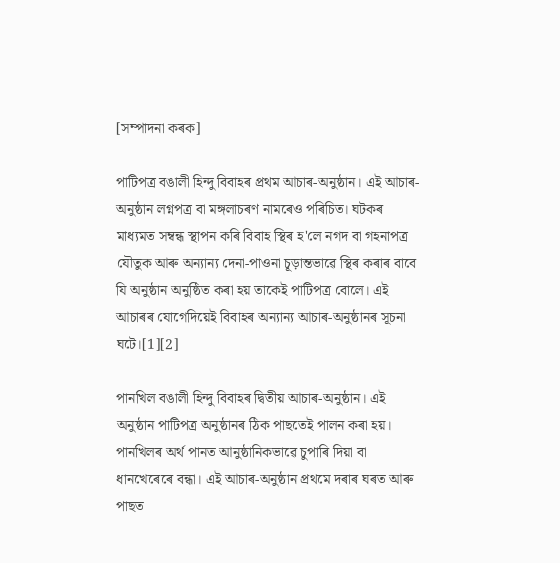[সম্পাদনা কৰক]

পাটিপত্ৰ বঙালী হিন্দু বিবাহৰ প্ৰথম আচাৰ-অনুষ্ঠান। এই আচাৰ-অনুষ্ঠান লগ্নপত্ৰ বা মঙ্গলাচৰণ নামৰেও পৰিচিত। ঘটকৰ মাধ্যমত সম্বন্ধ স্থাপন কৰি‍ বিবাহ স্থিৰ হ'লে নগদ বা গহনাপত্ৰ যৌতুক আৰু অন্যান্য দেনা-পাওনা চূড়ান্তভাৱে স্থিৰ কৰাৰ বাবে যি‍ অনুষ্ঠান অনুষ্ঠিত কৰা হয় তাকেই পাটিপত্ৰ বোলে। এই আচাৰৰ যোগেদিয়েই বিবাহৰ অন্যান্য আচাৰ-অনুষ্ঠানৰ সূচনা ঘটে।[1][2]

পানখিল বঙালী হিন্দু বিবাহৰ দ্বিতীয় আচাৰ-অনুষ্ঠান। এই অনুষ্ঠান পাটিপত্ৰ অনুষ্ঠানৰ ঠিক পাছতেই পালন কৰা হয়। পানখিলৰ অৰ্থ পানত আনুষ্ঠানিকভাৱে‍ চুপাৰ‍ি দিয়া বা ধানখেৰেৰে বন্ধা। এই আচাৰ-অনুষ্ঠান প্ৰথমে দৰাৰ ঘৰত আৰু পাছত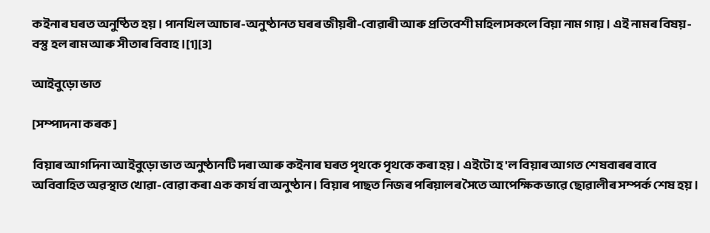কইনাৰ ঘৰত অনুষ্ঠিত হয়। পানখিল আচাৰ-অনুষ্ঠানত ঘৰৰ জীয়ৰী-বোৱাৰী আৰু প্ৰতিবেশী মহিলাসকলে‍ বিয়া নাম গায়। এই নামৰ বিষয়-বস্তু হল ৰাম আৰু সীতাৰ বিবাহ।[1][3]

আইবুড়ো ভাত

[সম্পাদনা কৰক]

বিয়াৰ আগদিনা আইবুড়ো ভাত অনুষ্ঠানটি দৰা আৰু কইনাৰ ঘৰত পৃথকে পৃথকে‍ কৰা হয়। এইটো হ'ল বিয়াৰ আগত শেষবাৰৰ বাবে‍ অবিবাহিত অৱস্থাত খোৱা-বোৱা কৰা এক কাৰ্য বা অনুষ্ঠান। বিয়াৰ পাছত নিজৰ পৰিয়ালৰ সৈতে আপেক্ষিকভাৱে ছোৱালীৰ সম্পৰ্ক শেষ হয়।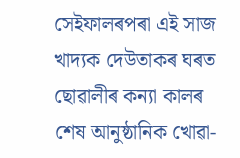সেইফালৰপৰা এই সাজ খাদ্যক দেউতাকৰ ঘৰত ছোৱালীৰ কন্যা কালৰ শেষ আনুষ্ঠানিক খোৱা-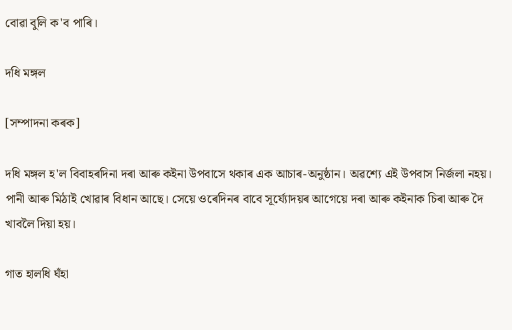বোৱা বুলি ক'ব পাৰি।

দধি মঙ্গল

[সম্পাদনা কৰক]

দধি মঙ্গল হ'ল বিবাহৰদিনা দৰা আৰু কইনা উপবাসে থকাৰ এক আচাৰ-অনুষ্ঠান। অৱশ্য‍ে এই উপবাস নিৰ্জলা নহয়। পানী আৰু মিঠাই খোৱাৰ বিধান আছে। সেয়ে‍ ওৰেদিনৰ বাবে‍ সূৰ্য্যোদয়ৰ আগেয়ে দৰা আৰু কইনাক চিৰা আৰু দৈ খাবলৈ দিয়া হয়।

গাত হালধি ঘঁহা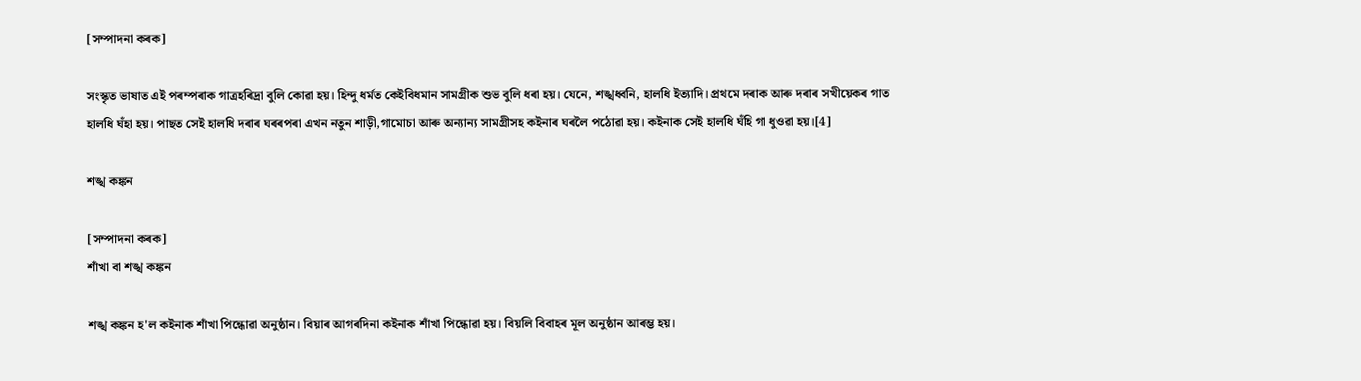[সম্পাদনা কৰক]

সংস্কৃত ভাষাত এই পৰম্পৰাক গাত্ৰহৰিদ্ৰা বুলি কোৱা হয়। হিন্দু ধৰ্মত কেইবিধমান সামগ্ৰীক শুভ বুলি ধৰা হয়। যেনে, শঙ্খধ্বনি, হালধি‍ ইত্যাদি। প্ৰথমে দৰাক আৰু দৰাৰ সখীয়েকৰ গাত হালধি ঘঁহা হয়। পাছত সেই হালধি দৰাৰ ঘৰৰপৰা এখন নতুন শাড়ী,গামোচা আৰু অন্যান্য সামগ্ৰীসহ কইনাৰ ঘৰলৈ পঠোৱা হয়। কইনাক সেই হালধি ঘঁহ‍ি গা ধুওৱা হয়।[4]

শঙ্খ কঙ্কন

[সম্পাদনা কৰক]
শাঁখা বা শঙ্খ কঙ্কন

শঙ্খ কঙ্কন হ'ল কইনাক শাঁখা পিন্ধোৱা অনুষ্ঠান। বিয়াৰ আগৰদিনা কইনাক শাঁখা পিন্ধোৱা হয়। বিয়লি‍ বিবাহৰ মূল অনুষ্ঠান আৰম্ভ হয়।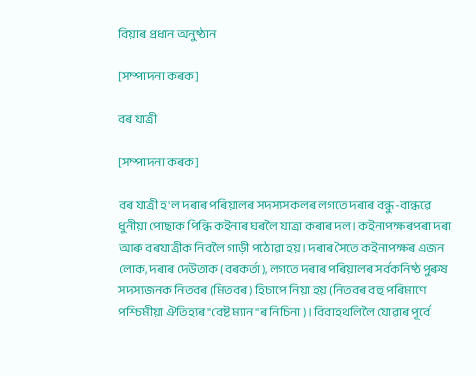বিয়াৰ প্ৰধান অনুষ্ঠান

[সম্পাদনা কৰক]

বৰ যাত্ৰী

[সম্পাদনা কৰক]

বৰ যাত্ৰী হ'ল দৰাৰ পৰিয়ালৰ সদস্যসকলৰ লগতে‍ দৰাৰ বন্ধু-বান্ধৱ‍ে ধুনীয়া পোছাক পিন্ধি‍ কইনাৰ ঘৰলৈ যাত্ৰা কৰাৰ দল। কইনাপক্ষৰপৰা দৰা আৰু বৰযাত্ৰীক নিবলৈ গাড়ী পঠোৱা হয়। দৰাৰ সৈতে‍ কইনাপক্ষৰ এজন লোক, দৰাৰ দেউতাক (বৰকৰ্তা‌), লগতে দৰাৰ পৰিয়ালৰ সৰ্বকনিষ্ঠ পুৰুষ সদস্যজনক নিতবৰ (মিতবৰ) হিচাপে নিয়া হয় (নিতবৰ বহু পৰিমাণে‍ পশ্চিমীয়া ঐতিহ্যৰ "বেষ্ট ম্যান"ৰ নিচিনা)। বিবাহথলিলৈ‍ যোৱাৰ পূৰ্বে‍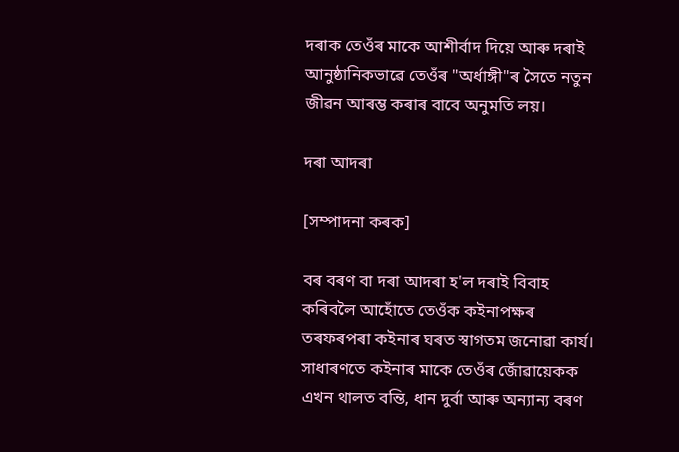দৰাক তেওঁৰ মাকে আশীৰ্বাদ দিয়ে‍ আৰু দৰাই আনুষ্ঠানিকভাৱে তেওঁৰ "অৰ্ধা‌ঙ্গী"ৰ সৈতে‍ নতুন জীৱন আৰম্ভ কৰাৰ বাবে অনুমতি লয়।

দৰা আদৰা

[সম্পাদনা কৰক]

বৰ বৰণ বা দৰা আদৰা হ'ল দৰাই বিবাহ কৰিবলৈ‍ আহোঁতে‍ তেওঁক কইনাপক্ষৰ তৰফৰপৰা কইনাৰ ঘৰত স্বাগতম জনোৱা কাৰ্য। সাধাৰণতে কইনাৰ মাকে‍ তেওঁৰ জোঁৱায়েকক এখন থালত বন্তি‍, ধান দুৰ্বা আৰু অন্যান্য বৰণ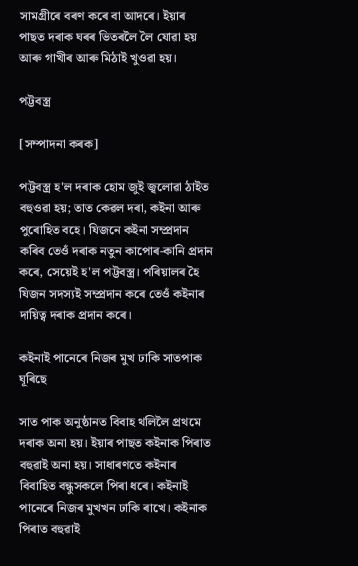সামগ্ৰীৰে‍ বৰণ কৰে বা আদৰে‍। ইয়াৰ পাছত দৰাক ঘৰৰ ভিতৰলৈ লৈ যোৱা হয় আৰু গাখীৰ আৰু মিঠাই খুওৱা হয়।

পট্টবস্ত্ৰ

[সম্পাদনা কৰক]

পট্টবস্ত্ৰ হ'ল দৰাক হোম জুই জ্বলোৱা ঠাইত বহুওৱা হয়; তাত কেৱল দৰা, কইনা আৰু পুৰোহিত বহে। যিজনে কইনা সম্প্ৰদান কৰিব তেওঁ দৰাক নতুন কাপোৰ-কানি প্ৰদান কৰে‍, সে‍য়েই হ'ল পট্টবস্ত্ৰ। পৰিয়ালৰ হৈ যিজন সদস্যই সম্প্ৰ‌দান কৰে তেওঁ কইনাৰ দায়িত্ব দৰাক প্ৰদান কৰে।

কইনাই পানেৰে‍ নিজৰ মুখ ঢাকি‍ সাতপাক ঘূৰিছে‍

সাত পাক অনুষ্ঠানত বিবাহ থলিলৈ‍ প্ৰথমে দৰাক অনা হয়। ইয়াৰ পাছত কইনাক পিৰাত বহুৱাই অনা হয়। সাধাৰণতে কইনাৰ বিবাহিত বন্ধুসকলে‍ পিৰা ধৰে। কইনাই পানেৰে নিজৰ মুখখন ঢাকি‍ ৰাখে। কইনাক পিৰাত বহুৱাই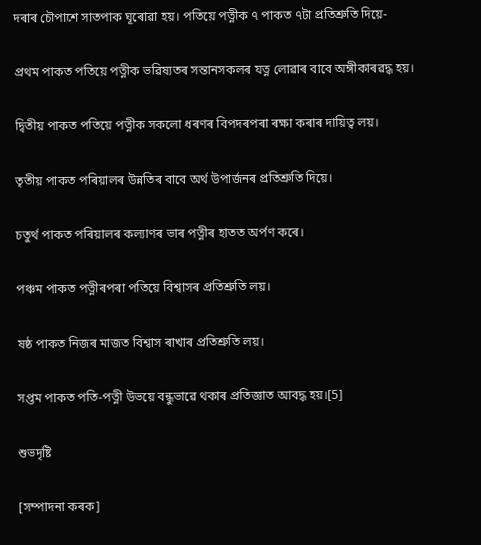দৰাৰ চৌপাশে‍ সাতপাক ঘূৰ‍োৱা হয়। পতিয়ে‍ পত্নীক ৭ পাকত ৭টা প্ৰতিশ্ৰুতি দিয়ে‍-

প্ৰথম পাকত পতিয়ে পত্নীক ভৱিষ্যতৰ সন্তানসকলৰ যত্ন লোৱাৰ বাবে অঙ্গীকাৰৱদ্ধ হয়।

দ্বিতীয় পাকত পতিয়ে পত্নীক সকলো ধৰণৰ বিপদৰপৰা ৰক্ষা কৰাৰ দায়িত্ব লয়।

তৃতীয় পাকত পৰিয়ালৰ উন্নতিৰ বাবে অৰ্থ উপাৰ্জনৰ প্ৰতিশ্ৰুতি দিয়ে।

চতুৰ্থ পাকত পৰিয়ালৰ কল্যাণৰ ভাৰ পত্নীৰ হাতত অৰ্পণ কৰে।

পঞ্চম পাকত পত্নীৰপৰা পতিয়ে‍ বিশ্বাসৰ প্ৰতিশ্ৰুতি লয়।

ষষ্ঠ পাকত নিজৰ মাজত বিশ্বাস ৰাখাৰ প্ৰতিশ্ৰুতি লয়।

সপ্তম পাকত পতি-পত্নী উভয়ে বন্ধুভাৱে থকাৰ প্ৰতিজ্ঞাত আবদ্ধ হয়।[5]

শুভদৃষ্টি

[সম্পাদনা কৰক]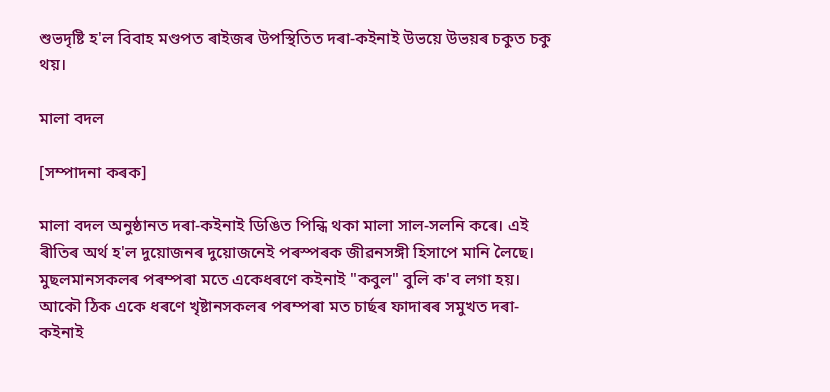শুভদৃষ্টি হ'ল বিবাহ মণ্ডপত ৰাইজৰ উপস্থিতিত দৰা-কইনাই উভয়‍ে উভয়ৰ চকুত চকু থয়।

মালা বদল

[সম্পাদনা কৰক]

মালা বদল অনুষ্ঠানত দৰা-কইনাই ডিঙিত পিন্ধি থকা মালা সাল-সলনি কৰে‍। এই ৰীতিৰ অৰ্থ হ'ল দুয়োজনৰ দুয়োজনেই পৰস্পৰক জীৱনসঙ্গী হিসাপে মানি লৈছে। মুছলমানসকলৰ পৰম্পৰা মতে একেধৰণে‍ কইনাই "কবুল" বুলি ক'ব লগা হয়। আকৌ ঠিক একে ধৰণে‍ খৃষ্টানসকলৰ পৰম্পৰা মত চাৰ্ছৰ ফাদাৰৰ সমুখত দৰা-কইনাই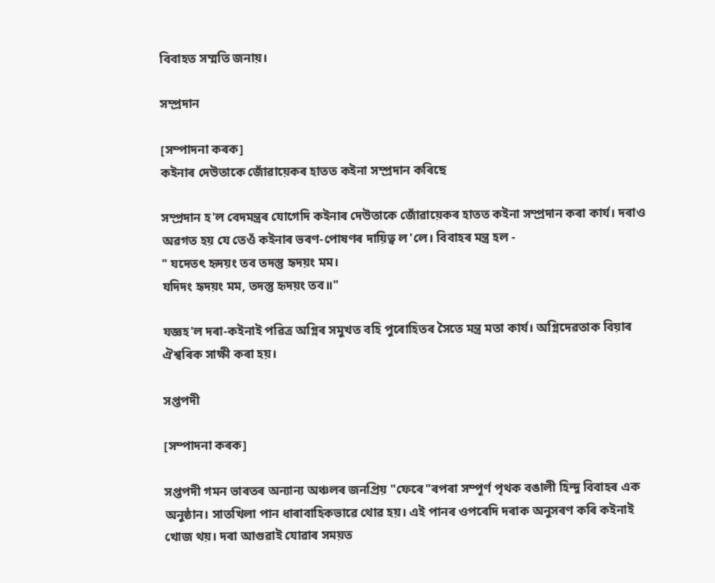বিবাহত সম্মতি জনায়।

সম্প্ৰদান

[সম্পাদনা কৰক]
কইনাৰ দেউতাকে‍ জোঁৱায়েকৰ হাতত কইনা সম্প্ৰদান কৰিছে‍

সম্প্ৰদান হ'ল বেদমন্ত্ৰৰ যোগেদি কইনাৰ দেউতাকে‍ জোঁৱায়েকৰ হাতত কইনা সম্প্ৰদান কৰা কাৰ্য। দৰাও অৱগত হয় যে তেওঁ কইনাৰ ভৰণ-পোষণৰ দায়িত্ব ল'লে‍। বিবাহৰ মন্ত্ৰ হল -
" যদেতৎ হৃদয়ং তব তদস্তু হৃদয়ং মম।
যদিদং হৃদয়ং মম, তদস্তু হৃদয়ং তব॥"

যজ্ঞহ'ল দৰা-কইনাই পৱিত্ৰ অগ্নিৰ সমুখত বহি পুৰোহিতৰ সৈতে‍ মন্ত্ৰ মতা কাৰ্য। অগ্নিদেৱতাক বিয়াৰ ঐশ্বৰিক সাক্ষী কৰা হয়।

সপ্তপদী

[সম্পাদনা কৰক]

সপ্তপদী গমন ভাৰতৰ অন্যান্য অঞ্চলৰ জনপ্ৰিয় "ফেৰে"ৰপৰা সম্পূৰ্ণ পৃথক বঙালী হিন্দু বিবাহৰ এক অনুষ্ঠান। সাতখিলা পান ধাৰাবাহিকভাৱে থোৱ হয়। এই পানৰ ওপৰেদি‍ দৰাক অনুসৰণ কৰি কইনাই খে‍াজ থয়। দৰা আগুৱাই যোৱাৰ সময়ত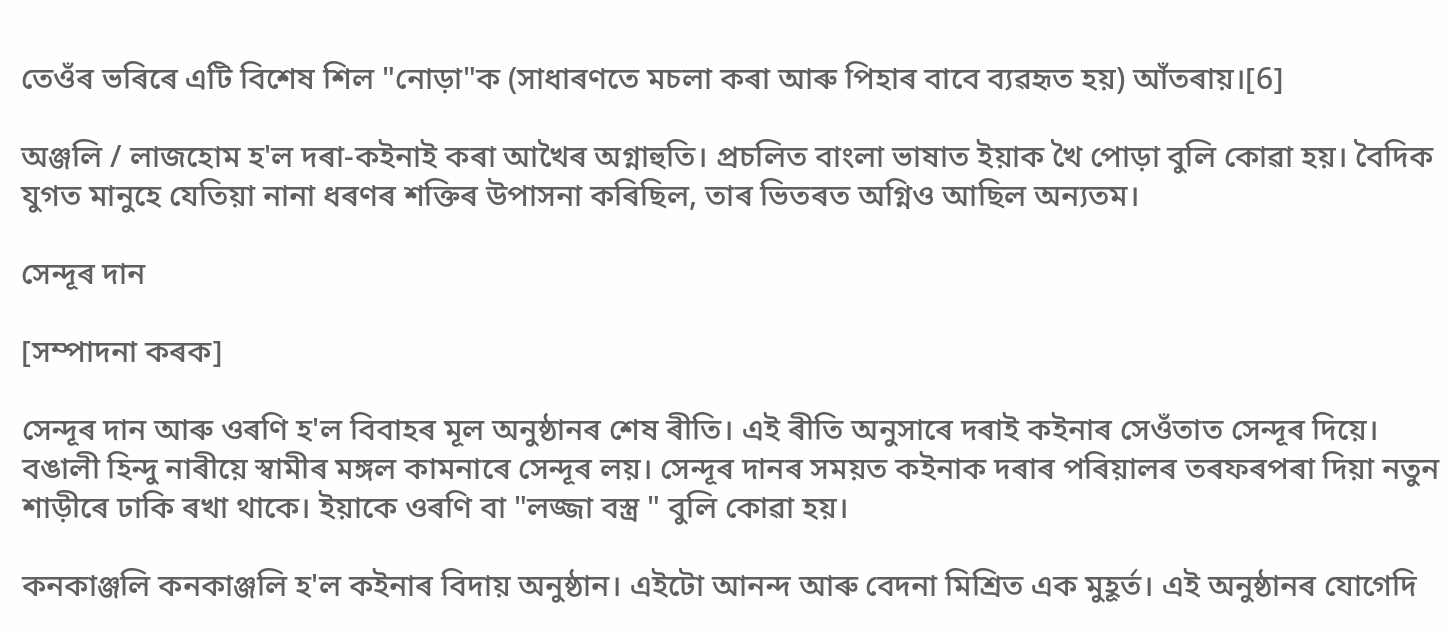তেওঁৰ ভৰিৰে‍ এটি বিশেষ শিল "নোড়া"ক (সাধাৰণতে মচলা কৰা আৰু পিহাৰ বাবে‍ ব্যৱহৃত হয়) আঁতৰায়।[6]

অঞ্জলি / লাজহোম হ'ল দৰা-কইনাই কৰা আখৈৰ অগ্নাহুতি। প্ৰচলিত বাংলা ভাষাত ইয়াক খৈ পোড়া বুলি কোৱা হয়। বৈদিক যুগত মানুহে‍ যেতিয়া নানা ধৰণৰ শক্তিৰ উপাসনা কৰিছিল, তাৰ ভিতৰত অগ্নিও আছিল অন্যতম।

সেন্দূৰ দান

[সম্পাদনা কৰক]

সেন্দূৰ দান আৰু ওৰণি‍ হ'ল বিবাহৰ মূল অনুষ্ঠানৰ শেষ ৰীতি। এই ৰীতি‍ অনুসাৰে দৰাই কইনাৰ সেওঁতাত সেন্দূৰ দিয়ে‍। বঙালী হিন্দু নাৰীয়ে‍ স্বামীৰ মঙ্গল কামনাৰে‍ সেন্দূৰ লয়। সেন্দূৰ দানৰ সময়ত কইনাক দৰাৰ পৰিয়ালৰ তৰফৰপৰা দিয়া নতুন শাড়ীৰে ঢাকি ৰখা থাকে‍। ইয়াকে‍ ওৰণি বা "লজ্জা বস্ত্ৰ " বুলি কোৱা হয়।

কনকাঞ্জলি কনকাঞ্জলি হ'ল কইনাৰ বিদায় অনুষ্ঠান। এইটো আনন্দ আৰু বেদনা মিশ্ৰিত এক মুহূৰ্ত। এই অনুষ্ঠানৰ যোগেদি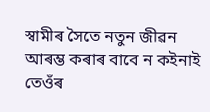স্বামীৰ সৈতে‍ নতুন জীৱন আৰম্ভ কৰাৰ বাবে‍ ন কইনাই তেওঁৰ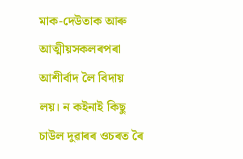মাক-দেউতাক আৰু আত্মীয়সকলৰপৰা আশীৰ্বাদ লৈ‍ বিদায় লয়। ন কইনাই কিছু চাউল দুৱাৰৰ ওচৰত ৰৈ‍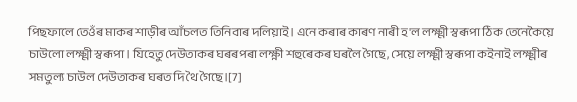পিছফালে‍ তেওঁৰ মাকৰ শাড়ীৰ আঁচলত তিনিবাৰ দলিয়াই। এনে কৰাৰ কাৰণ নাৰী হ'ল লক্ষ্মী স্বৰূপা ঠিক তেনেকৈয়ে‍ চাউল‍ো লক্ষ্মী স্বৰূপা। যিহেতু দেউতাকৰ ঘৰৰপৰা লক্ষ্ণী শহুৰেকৰ ঘৰলৈ গৈছে, সেয়ে‍ লক্ষ্মী স্বৰূপা কইনাই লক্ষ্মীৰ সমতুল্য চাউল দেউতাকৰ ঘৰত দি থৈ গৈছে।[7]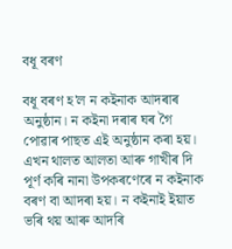বধূ বৰণ

বধূ বৰণ হ'ল ন কইনাক আদৰাৰ অনুষ্ঠান। ন কইনা দৰাৰ ঘৰ গৈ পোৱাৰ পাছত এই অনুষ্ঠান কৰা হয়। এখন থালত আলতা আৰু গাখীৰ দি পূৰ্ণ কৰি নানা উপকৰণেৰে‍ ন কইনাক বৰণ বা আদৰা হয়। ন কইনাই ইয়াত ভৰি থয় আৰু আদৰি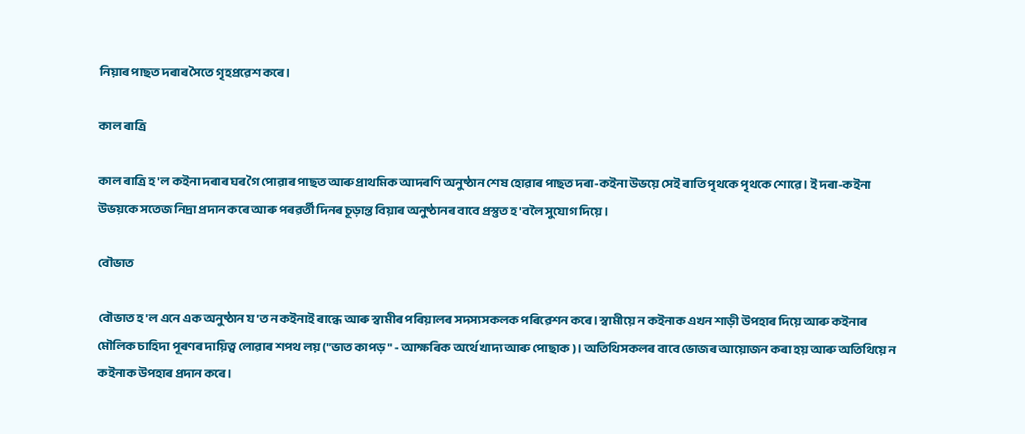নিয়াৰ পাছত দৰাৰ সৈতে‍ গৃহপ্ৰৱেশ কৰে।

কাল ৰাত্ৰি

কাল ৰাত্ৰি হ'ল কইনা দৰাৰ ঘৰ গৈ পোৱাৰ পাছত আৰু প্ৰাথমিক আদৰণি অনুষ্ঠান শেষ হোৱাৰ পাছত দৰা-কইনা উভয়ে‍ সেই ৰাতি পৃথকে পৃথকে শোৱে। ই দৰা-কইনা উভয়কে‍ সতেজ নিদ্ৰা প্ৰদান কৰে আৰু পৰৱৰ্তী দিনৰ চূড়ান্ত বিয়াৰ অনুষ্ঠানৰ বাবে প্ৰস্তুত হ'বলৈ সুযোগ দিয়ে।

বৌভাত

বৌভাত হ'ল এনে এক অনুষ্ঠান য'ত ন কইনাই ৰান্ধে আৰু স্বামীৰ পৰিয়ালৰ সদস্যসকলক পৰিৱেশন কৰে। স্বামীয়ে‍ ন কইনাক এখন শাড়ী উপহাৰ দিয়ে‍ আৰু কইনাৰ মৌলিক চাহিদা পূৰণৰ দায়িত্ব লোৱাৰ শপথ লয় ("ভাত কাপড়" - আক্ষৰিক অৰ্থে খাদ্য আৰু পোছাক)। অতিথিসকলৰ বাবে ভোজৰ আয়োজন কৰা হয় আৰু অতিথিয়ে‍ ন কইনাক উপহাৰ প্ৰদান কৰে।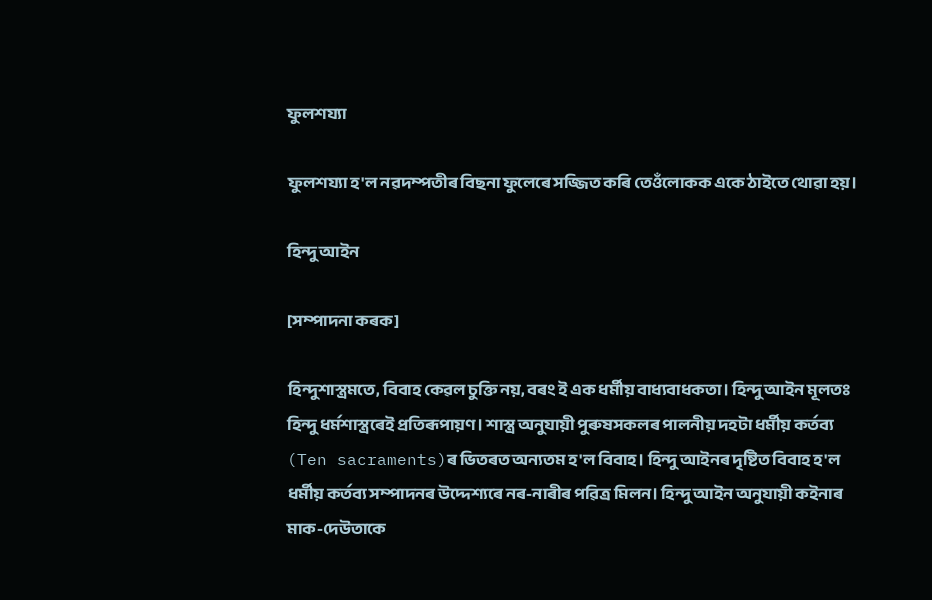ফুলশয্যা

ফুলশয্যা হ'ল নৱদম্পতীৰ বিছনা ফুলেৰে‍ সজ্জিত কৰি‍ তেওঁলোকক একে ঠাইতে থোৱা হয়।

হিন্দু আইন

[সম্পাদনা কৰক]

হিন্দুশাস্ত্ৰমতে, বিবাহ কেৱল চুক্তি নয়, বৰং ই এক ধৰ্মীয় বাধ্যবাধকতা। হিন্দু আইন মূলতঃ হিন্দু ধৰ্মশাস্ত্ৰৰে‍ই প্ৰতিৰূপায়ণ। শাস্ত্ৰ অনুযায়ী পুৰুষসকলৰ পালনীয় দহটা ধৰ্মীয় কৰ্তব্য (Ten sacraments)ৰ ভিতৰত অন্যতম হ'ল বিবাহ। হিন্দু আইনৰ দৃষ্টিত বিবাহ হ'ল ধৰ্মীয় কৰ্তব্য সম্পাদনৰ উদ্দেশ্যৰে‍ নৰ-নাৰীৰ পৱিত্ৰ মিলন। হিন্দু আইন অনুযায়ী কইনাৰ মাক-দেউতাকে‍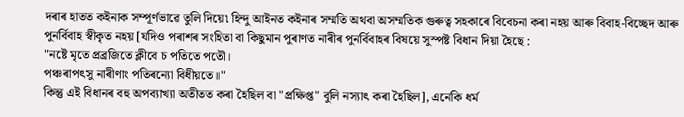দৰাৰ হাতত কইনাক সম্পূৰ্ণভাৱে তুলি দিয়ে৷ হিন্দু আইনত কইনাৰ সম্মতি অথবা অসম্মতিক গুৰুত্ব সহকাৰে‍ বিবেচনা কৰা নহয় আৰু বিবাহ-বিচ্ছেদ আৰু পুনৰ্বিবাহ স্বীকৃত নহয় [যদিও পৰাশৰ সংহিতা বা কিছুমান পুৰাণত নাৰীৰ পুনৰ্বিবাহৰ বিষয়ে সুস্পষ্ট বিধান দিয়া হৈছে‍ :
"নষ্টে মৃতে প্ৰব্ৰজিতে ক্লীবে চ পতিতে পতৌ।
পঞ্চৰাপৎসু নাৰীণাং পতিৰন্যো বিধীয়তে॥"
কিন্তু এই বিধানৰ বহু অপব্যাখ্যা অতীতত কৰা হৈছিল বা "প্ৰক্ষিপ্ত" বুলি‍ নস্যাৎ কৰা হৈছিল], এনেকি‍ ধৰ্ম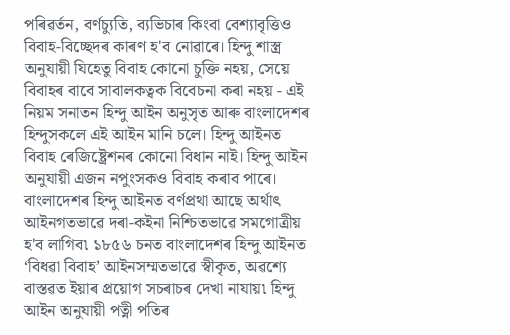পৰিৱৰ্তন, বৰ্ণচ্যুতি, ব্যভিচাৰ কিংবা বেশ্যাবৃত্তিও বিবাহ-বিচ্ছেদৰ কাৰণ হ'ব নোৱাৰে‍। হিন্দু শাস্ত্ৰ অনুযায়ী যিহেতু বিবাহ কোনো চুক্তি নহয়, সেয়ে‍ বিবাহৰ বাবে‍ সাবালকত্বক বিবেচনা কৰা নহয় - এই নিয়ম সনাতন হিন্দু আইন অনুসৃত আৰু বাংলাদেশৰ হিন্দুসকলে‍ এই আইন মানি‍ চলে। হিন্দু আইনত বিবাহ ৰেজিষ্ট্ৰেশনৰ কোনো বিধান নাই। হিন্দু আইন অনুযায়ী এজন নপুংসকও বিবাহ কৰাব পাৰে। বাংলাদেশৰ হিন্দু আইনত বৰ্ণপ্ৰথা আছে‍ অৰ্থাৎ আইনগতভাৱে দৰা-কইনা নিশ্চিতভাৱে সমগোত্ৰীয় হ'ব লাগিব৷ ১৮৫৬ চনত বাংলাদেশৰ হিন্দু আইনত ‘বিধৱা বিবাহ’ আইনসম্মতভাৱে স্বীকৃত, অৱশ্য‍ে বাস্তৱত ইয়াৰ প্ৰয়োগ সচৰাচৰ দেখা নাযায়৷ হিন্দু আইন অনুযায়ী পত্নী পতিৰ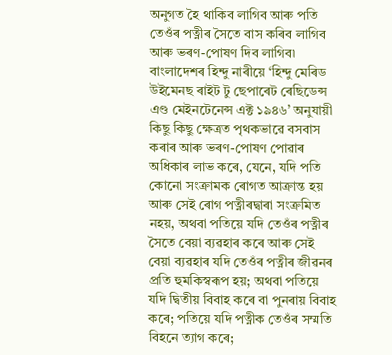অনুগত হৈ থাকিব লাগিব আৰু পতি‍ তেওঁৰ পত্নীৰ সৈতে বাস কৰিব লাগিব আৰু ভৰণ-পোষণ দিব লাগিব৷ বাংলাদেশৰ হিন্দু নাৰীয়ে‍ ‘হিন্দু মেৰিড উইমেনছ ৰাইট টু ছেপাৰেট ৰেছ‍িডেন্স এণ্ড মেইনটেনেন্স এক্ট ১৯৪৬’ অনুযায়ী কিছু কিছু ক্ষেত্ৰত পৃথকভাৱে‍ বসবাস কৰাৰ আৰু ভৰণ-পোষণ পোৱাৰ অধিকাৰ লাভ কৰে‍, যেনে, যদি পতি কোনো সংক্ৰামক ৰোগত আক্ৰান্ত হয় আৰু সেই ৰোগ পত্নীৰদ্বাৰা সংক্ৰমিত নহয়, অথবা পতিয়ে যদি তেওঁৰ পত্নীৰ সৈতে‍ বেয়া ব্যৱহাৰ কৰে আৰু সেই বেয়া ব্যৱহাৰ যদি তেওঁৰ পত্নীৰ জীৱনৰ প্ৰতি হুমকিস্বৰূপ হয়; অথবা পতিয়ে যদি দ্বিতীয় বিবাহ কৰ‍ে বা পুনৰায় বিবাহ কৰে; পতিয়ে‍ যদি পত্নীক তেওঁৰ সম্মতি বিহনে ত্যাগ কৰে;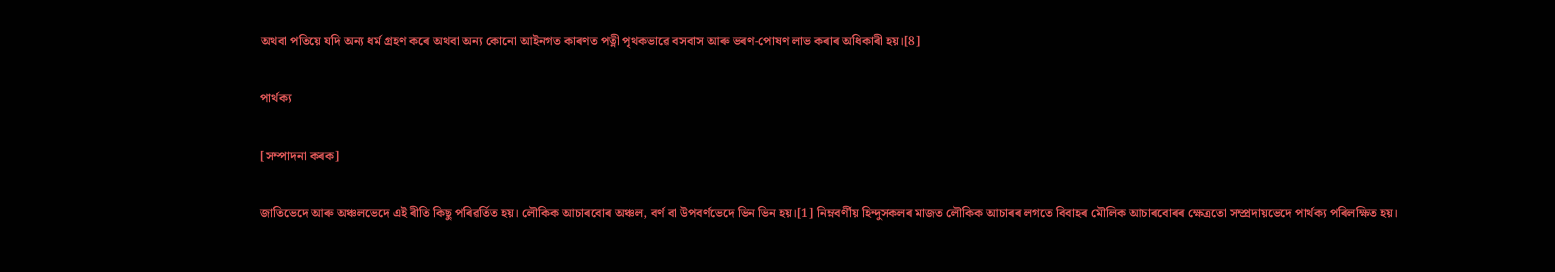অথবা পতিয়ে‍ যদি অন্য ধৰ্ম গ্ৰহণ কৰে অথবা অন্য কোনো আইনগত কাৰণত পত্নী পৃথকভাৱে বসবাস আৰু ভৰণ-পোষণ লাভ কৰাৰ অধিকাৰী হয়।[8]

পাৰ্থক্য

[সম্পাদনা কৰক]

জাতিভেদে আৰু অঞ্চলভেদে এই ৰীতি কিছু পৰিৱৰ্তিত হয়। লৌকিক আচাৰবোৰ অঞ্চল, বৰ্ণ বা উপবৰ্ণভেদে ভিন ভিন হয়।[1] নিম্নবৰ্ণীয় হিন্দুসকলৰ মাজত লৌকিক আচাৰৰ লগতে বিবাহৰ মৌলিক আচাৰবোৰৰ ক্ষেত্ৰতো সম্প্ৰদায়ভেদে পাৰ্থক্য পৰি‍লক্ষিত হয়।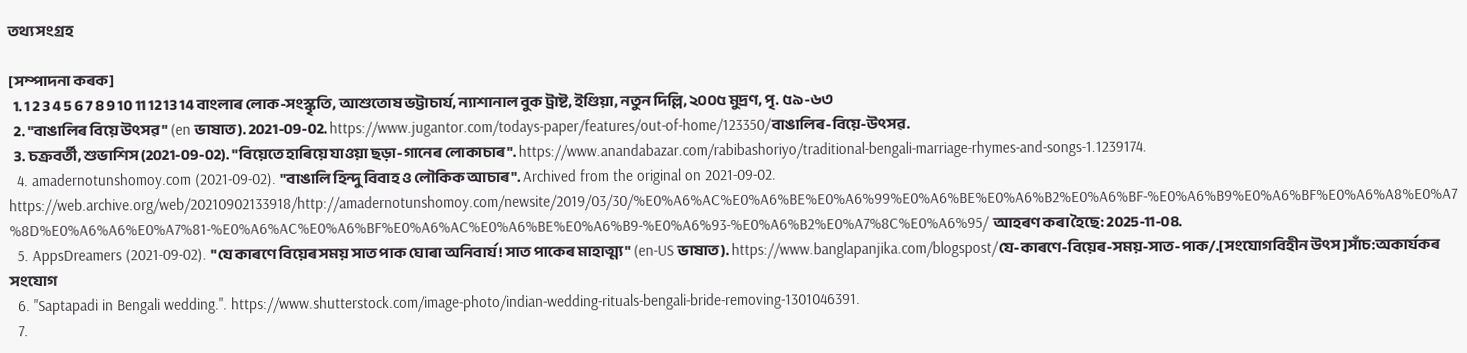তথ্য সংগ্ৰহ

[সম্পাদনা কৰক]
  1. 1 2 3 4 5 6 7 8 9 10 11 12 13 14 বাংলাৰ লোক-সংস্কৃতি, আশুতোষ ভট্টাচাৰ্য, ন্যাশানাল বুক ট্ৰাষ্ট, ইণ্ডিয়া, নতুন দিল্লি, ২০০৫ মুদ্ৰণ, পৃ. ৫৯-৬৩
  2. "বাঙালিৰ বিয়ে উৎসৱ" (en ভাষাত). 2021-09-02. https://www.jugantor.com/todays-paper/features/out-of-home/123350/বাঙালিৰ-বিয়ে-উৎসৱ.
  3. চক্ৰবৰ্তী, শুভাশিস (2021-09-02). "বিয়েতে হাৰিয়ে যাওয়া ছড়া-গানেৰ লোকাচাৰ". https://www.anandabazar.com/rabibashoriyo/traditional-bengali-marriage-rhymes-and-songs-1.1239174.
  4. amadernotunshomoy.com (2021-09-02). "বাঙালি হিন্দু বিবাহ ও লৌকিক আচাৰ". Archived from the original on 2021-09-02. https://web.archive.org/web/20210902133918/http://amadernotunshomoy.com/newsite/2019/03/30/%E0%A6%AC%E0%A6%BE%E0%A6%99%E0%A6%BE%E0%A6%B2%E0%A6%BF-%E0%A6%B9%E0%A6%BF%E0%A6%A8%E0%A7%8D%E0%A6%A6%E0%A7%81-%E0%A6%AC%E0%A6%BF%E0%A6%AC%E0%A6%BE%E0%A6%B9-%E0%A6%93-%E0%A6%B2%E0%A7%8C%E0%A6%95/ আহৰণ কৰা হৈছে: 2025-11-08.
  5. AppsDreamers (2021-09-02). "যে কাৰণে বিয়েৰ সময় সাত পাক ঘোৰা অনিবাৰ্য! সাত পাকেৰ মাহাত্ম্য" (en-US ভাষাত). https://www.banglapanjika.com/blogspost/যে-কাৰণে-বিয়েৰ-সময়-সাত-পাক/.[সংযোগবিহীন উৎস]সাঁচ:অকাৰ্যকৰ সংযোগ
  6. "Saptapadi in Bengali wedding.". https://www.shutterstock.com/image-photo/indian-wedding-rituals-bengali-bride-removing-1301046391.
  7.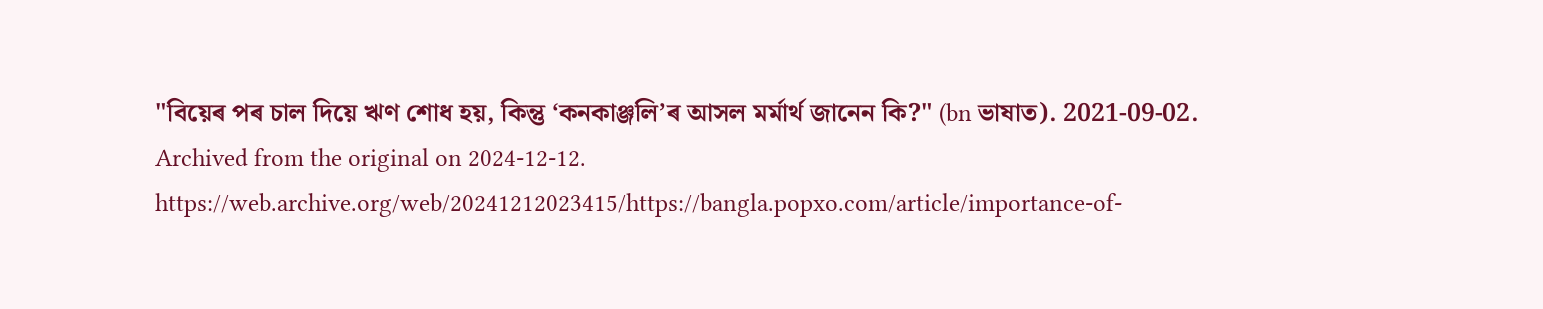"বিয়েৰ পৰ চাল দিয়ে ঋণ শোধ হয়, কিন্তু ‘কনকাঞ্জলি’ৰ আসল মৰ্মাৰ্থ জানেন কি?" (bn ভাষাত). 2021-09-02. Archived from the original on 2024-12-12. https://web.archive.org/web/20241212023415/https://bangla.popxo.com/article/importance-of-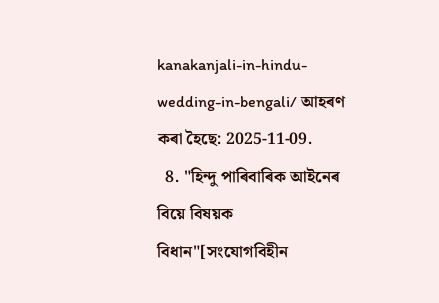kanakanjali-in-hindu-wedding-in-bengali/ আহৰণ কৰা হৈছে: 2025-11-09.
  8. "হিন্দু পাৰিবাৰিক আইনেৰ বিয়ে বিষয়ক বিধান"[সংযোগবিহীন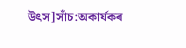উৎস]সাঁচ:অকাৰ্যকৰ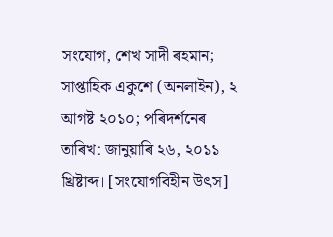সংযোগ, শেখ সাদী ৰহমান; সাপ্তাহিক একুশে (অনলাইন), ২ আগষ্ট ২০১০; পৰিদৰ্শনেৰ তাৰিখ: জানুয়াৰি ২৬, ২০১১ খ্ৰিষ্টাব্দ। [সংযোগবিহীন উৎস]